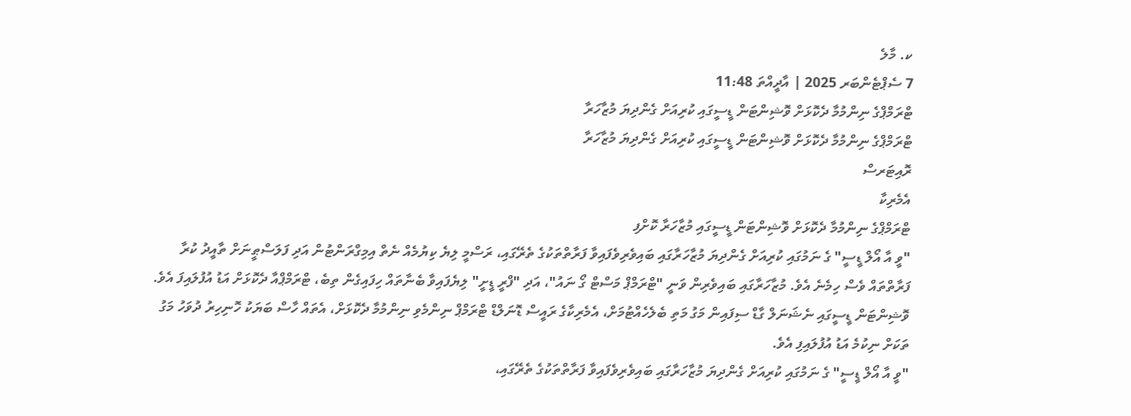ކ. މާލެ
7 ސެޕްޓެންބަރ 2025 | އާދީއްތަ 11:48
ޓްރަމްޕްގެ ނިންމުމާ ދެކޮޅަށް ވޮޝިންޓަން ޑީސީގައި ކުރިއަށް ގެންދިޔަ މުޒާހަރާ
ޓްރަމްޕްގެ ނިންމުމާ ދެކޮޅަށް ވޮޝިންޓަން ޑީސީގައި ކުރިއަށް ގެންދިޔަ މުޒާހަރާ
ރޮއިޓަރސް
އެމެރިކާ
ޓްރަމްޕްގެ ނިންމުމާ ދެކޮޅަށް ވޮޝިންޓަން ޑީސީގައި މުޒާހަރާ ކޮށްފި
"ވީ އާ އޯލް ޑީސީ" ގެ ނަމުގައި ކުރިއަށް ގެންދިޔަ މުޒާހަރާގައި ބައިވެރިވެފައިވާ ފަރާތްތަކުގެ ތެރޭގައި، ރަސްމީ ލިޔެ ކިޔުމެއް ނެތް އިމިގްރަންޓުން އަދި ފަލަސްޠީނަށް ތާއީދު ކުރާ ފަރާތްތައް ވެސް ހިމެނެ އެވެ. މުޒާހަރާގައި ބައިވެރިން ވަނީ "ޓްރަމްޕް މަސްޓް ގޯ ނައު"، އަދި "ފްރީ ޑީށީ" ލިޔެފައިވާ ބެނާތައް ހިފައިގެން ތިބެ، ޓްރަމްޕްއާ ދެކޮޅަށް އަޑު އުފުލައިފަ އެވެ.
ވޮޝިންޓަން ޑީސީގައި ނެޝަނަލް ގާޑް ސިފައިން މަގު މަތި ބެލެހެއްޓުމަށް، އެމެރިކާގެ ރައީސް ޑޮނަލްޑް ޓްރަމްޕް ނިންމެވި ނިންމުމާ ދެކޮޅަށް، އެތައް ހާސް ބަޔަކު ހޮނިހިރު ދުވަހު މަގު ތަކަށް ނިކުމެ އަޑު އުފުލައިފި އެވެ.
"ވީ އާ އޯލް ޑީސީ" ގެ ނަމުގައި ކުރިއަށް ގެންދިޔަ މުޒާހަރާގައި ބައިވެރިވެފައިވާ ފަރާތްތަކުގެ ތެރޭގައި،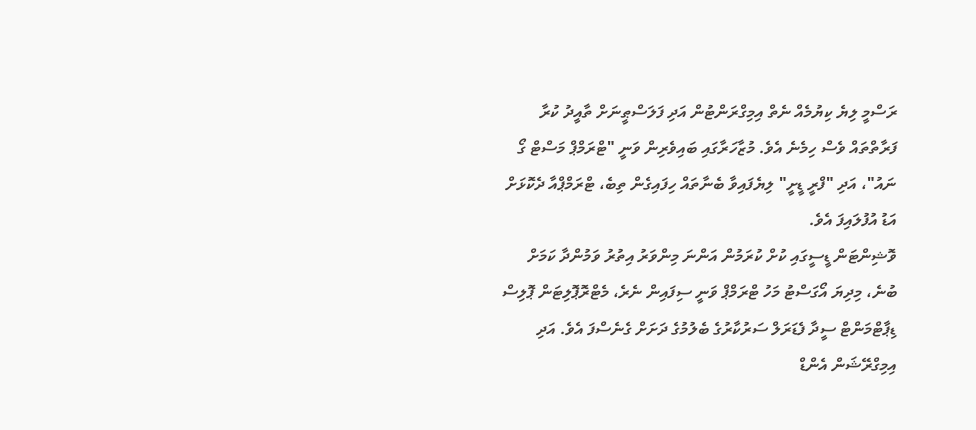ރަސްމީ ލިޔެ ކިޔުމެއް ނެތް އިމިގްރަންޓުން އަދި ފަލަސްޠީނަށް ތާއީދު ކުރާ ފަރާތްތައް ވެސް ހިމެނެ އެވެ. މުޒާހަރާގައި ބައިވެރިން ވަނީ "ޓްރަމްޕް މަސްޓް ގޯ ނައު"، އަދި "ފްރީ ޑީށީ" ލިޔެފައިވާ ބެނާތައް ހިފައިގެން ތިބެ، ޓްރަމްޕްއާ ދެކޮޅަށް އަޑު އުފުލައިފަ އެވެ.
ވޮޝިންޓަން ޑީސީގައި ކުށް ކުރަމުން އަންނަ މިންވަރު އިތުރު ވަމުންދާ ކަމަށް ބުނެ، މިދިޔަ އޯގަސްޓު މަހު ޓްރަމްޕް ވަނީ ސިފައިން ނެރެ، މެޓްރޮޕޮލިޓަން ޕޮލިސް ޑިޕާޓްމަންޓް ސީދާ ފެޑަރަލް ސަރުކާރުގެ ބެލުމުގެ ދަށަށް ގެނެސްފަ އެވެ. އަދި އިމިގްރޭޝަން އެންޑް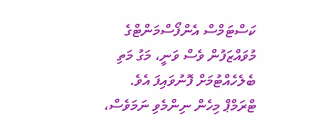ކަސްޓަމްސް އެންފޯސްމަންޓްގެ މުވައްޒަފުން ވެސް ވަނީ، މަގު މަތި ބެލެހެއްޓުމަށް ފޮނުވައިފަ އެވެ.
ޓްރަމްޕް މިހެން ނިންމެވި ނަމަވެސް،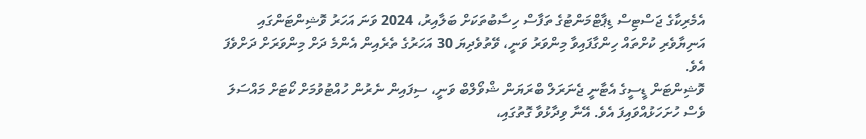އެމެރިކާގެ ޖަސްޓިސް ޑިޕާޓްމަންޓުގެ ތަފާސް ހިސާބުތަކަށް ބަލާއިރު، 2024 ވަނަ އަހަރު ވޮޝިންޓަންގައި އަނިޔާވެރި ކުށްތައް ހިންގާފައިވާ މިންވަރު ވަނީ، ވޭތުވެދިޔަ 30 އަހަރުގެ ތެރެއިން އެންމެ ދަށް މިންވަރަށް ދަށްވެފަ އެވެ.
ވޮޝިންޓަން ޑީސީގެ އެޓާނީ ޖެނަރަލް ބްރަޔަން ޝްވޯލްބް ވަނީ، ސިފައިން ނެރުން ހުއްޓުވުމަށް ކޯޓަށް މައްސަލަ ވެސް ހުށަހަޅުއްވައިފަ އެވެ. އޭނާ ވިދާޅުވާ ގޮތުގައި،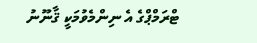ޓްރަމްޕްގެ އެ ނިންމެވުމަކީ ޤާނޫނު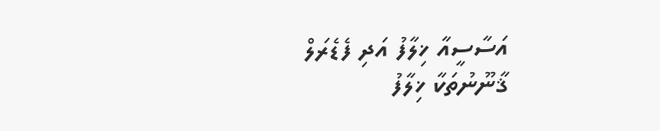އަސާސީއާ ޚިލާފު އަދި ފެޑެރަލް ޤާނޫނުތަކާ ޚިލާފު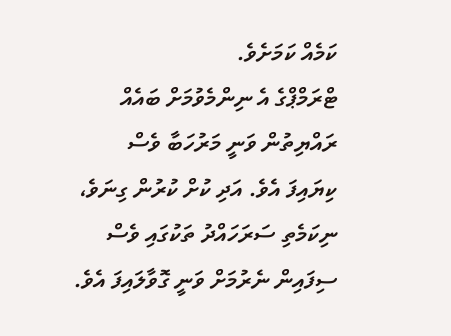ކަމެއް ކަމަށެވެ.
ޓްރަމްޕްގެ އެ ނިންމެވުމަށް ބައެއް ރައްޔިތުން ވަނީ މަރުހަބާ ވެސް ކިޔައިފަ އެވެ. އަދި ކުށް ކުރުން ގިނަވެ، ނިކަމެތި ސަރަހައްދު ތަކުގައި ވެސް ސިފައިން ނެރުމަށް ވަނީ ގޮވާލައިފަ އެވެ.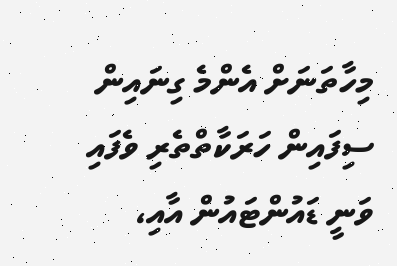މިހާތަނަށް އެންމެ ގިނައިން ސިފައިން ހަރަކާތްތެރި ވެފައި ވަނީ ޑައުންޓައުން އާއި،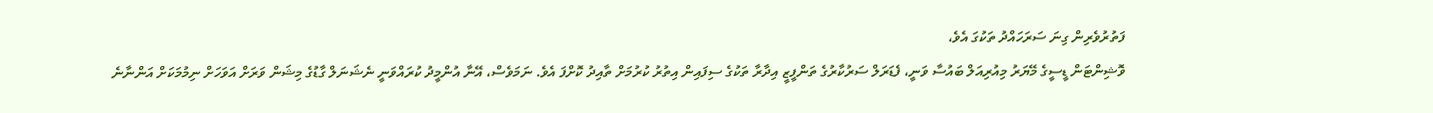ފަތުރުވެރިން ގިނަ ސަރަހައްދު ތަކުގަ އެވެ،
ވޮޝިންޓަން ޑީސީގެ މޭޔަރު މިއުރިއަލް ބައުސާ ވަނީ، ފެޑަރަލް ސަރުކާރުގެ ތަންފީޒީ އިދާރާ ތަކުގެ ސިފައިން އިތުރު ކުރުމަށް ތާއިދު ކޮށްފަ އެވެ. ނަމަވެސް، އޭނާ އުންމީދު ކުރައްވަނީ ނެޝަނަލް ގާޑުގެ މިޝަން ވަރަށް އަވަހަށް ނިމުމަކަށް އަންނާނެ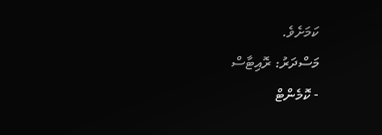ކަމަށެވެ.
މަސްދަރު: ރޮއިޓާސް
- ކޮމެންޓް